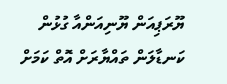ޔޫރަޕިއަން ޔޫނިއަންއާ ގުޅުން ކަނޑާލަން ތައްޔާރަށް އޮތް ކަމަށް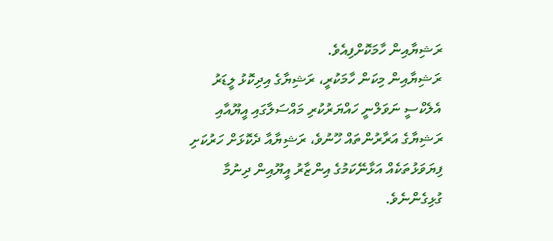ރަޝިޔާއިން ހާމަކޮށްފިއެވެ.
ރަޝިޔާއިން މިކަން ހާމަކުރީ، ރަޝިޔާގެ އިދިކޮޅު ލީޑަރު އެލެކްސީ ނަވަލްނީ ހައްޔަރުކުރި މައްސަލާގައި އީޔޫއާއި ރަޝިޔާގެ އަރާރުންތައް ހޫނުވެ، ރަޝިޔާއާ ދެކޮޅަށް ހަރުކަށި ފިޔަވަޅުތަކެއް އަޅާނޭކަމުގެ އިންޒާރު އީޔޫއިން ދިނުމާ ގުޅިގެންނެވެ.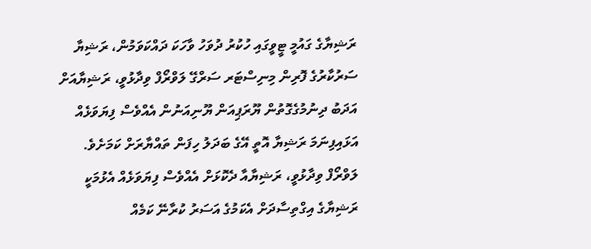ރަޝިޔާގެ ގައުމީ ޓީވީގައި ހުކުރު ދުވަހު ވާހަކަ ދައްކަވަމުން، ރަޝިޔާ ސަރުކާރުގެ ފޮރިން މިނިސްޓަރ ސަރްގޭ ލަވްރޯފް ވިދާޅުވީ، ރަޝިޔާއަށް އަދަބު ދިނުމުގެގޮތުން ޔޫރަޕިއަން ޔޫނިއަނުން އެއްވެސް ފިޔަވަޅެއް އަޅައިފިނަމަ ރަޝިޔާ އޮތީ އޭގެ ބަދަލު ހިފަން ތައްޔާރަށް ކަމަށެވެ.
ލަވްރޯފް ވިދާޅުވީ، ރަޝިޔާއާ ދެކޮޅަށް އެއްވެސް ފިޔަވަޅެއް އެޅުމަކީ ރަޝިޔާގެ އިގްތިސާދަށް އެކަމުގެ އަސަރު ކުރާނޭ ކަމެއް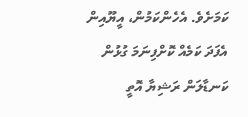ކަމަށެވެ. އެހެންކަމުން، އީޔޫއިން އެފަދަ ކަމެއް ކޮށްފިނަމަ ގުޅުން ކަނޑާލަން ރަޝިޔާ އޮތީ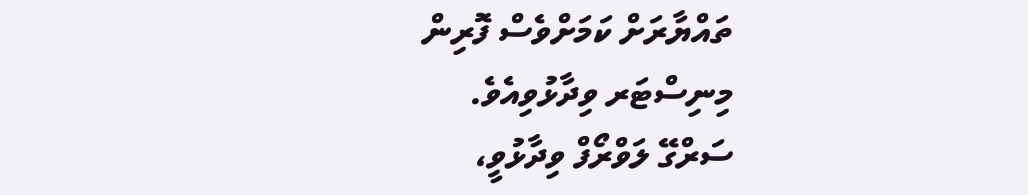ތައްޔާރަށް ކަމަށްވެސް ފޮރިން މިނިސްޓަރ ވިދާޅުވިއެވެ.
ސަރްގޭ ލަވްރޯފް ވިދާޅުވީ،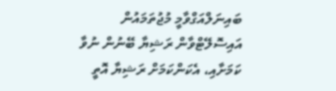ބައިނަލްއަގްވާމީ މުޖުތަމައުން އައިސޮލޭޓްވާން ރަޝިޔާ ބޭނުން ނުވާ ކަމަށާއި، އެކަންކަމަށް ރަޝިޔާ އޮތީ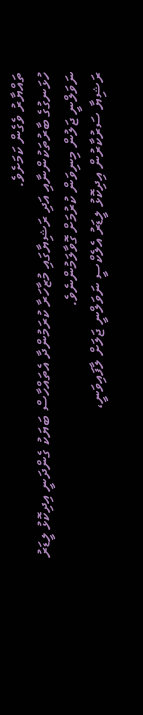ތައްޔާރު ވެގެން ކަމަށެވެ.
ހުޅަނގުގެ ބާރުތަކުންނާއި އަދި ރަޝިޔާގައި މުޒާހަރާ ކުރަމުންދާ އެތައްހާސް ބަޔަކު ގެންދަނީ އިދިކޮޅު ލީޑަރު ނަވަލްނީ ޖަލުން މިނިވަން ކުރުމަށް ގޮވާލަމުންނެވެ.
ރަޝިޔާ ސަރުކާރުން އިދިކޮޅު ލީޑަރު އެލެކްސީ ނަވަލްނީ ޖަލަށް ލާފައިވަނީ،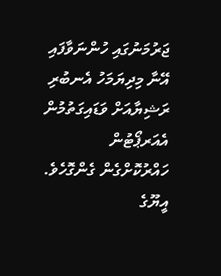ޖަރުމަނުގައި ހުންނަވާފައި އޭނާ މިދިޔަމަހު އެނބުރި ރަޝިޔާއަށް ވަޑައިގަތުމުން އެއަރޕޯޓުން ހައްރުކޮށްގެން ގެންގޮހެވެ.
އީޔޫގެ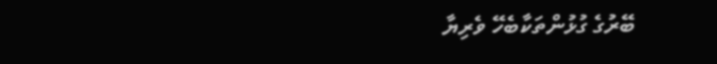ބޭރުގެ ގުޅުންތަކާބެހޭ ވެރިޔާ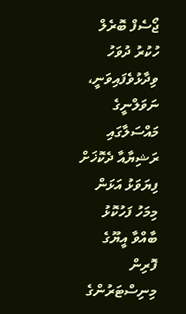ޖޯސެފް ބޮރެލް ހުކުރު ދުވަހު ވިދާޅުވެފައިވަނީ، ނަވަލްނީގެ މައްސަލާގައި ރަޝިޔާއާ ދެކޮޚަށް ފިޔަވަޅު އަޅަން މިމަހު ފަހުކޮޅު ބާއްވާ އީޔޫގެ ފޮރިން މިނިސްޓަރުންގެ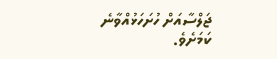ޖަލްސާއަށް ހުށަހަޅުއްވާނެ ކަމަށެވެ.